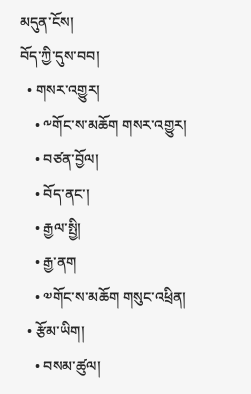མདུན་ངོས།
བོད་ཀྱི་དུས་བབ།
  • གསར་འགྱུར།
    • ༸གོང་ས་མཆོག གསར་འགྱུར།
    • བཙན་བྱོལ།
    • བོད་ནང་།
    • རྒྱལ་སྤྱི།
    • རྒྱ་ནག
    • ༧གོང་ས་མཆོག གསུང་འཕྲིན།
  • རྩོམ་ཡིག།
    • བསམ་ཚུལ།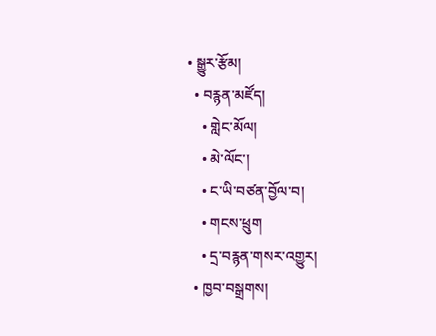• སྒྱུར་རྩོམ།
  • བརྙན་མཛོད།
    • གླེང་མོལ།
    • མེ་ལོང་།
    • ང་ཡི་བཙན་བྱོལ་བ།
    • གངས་ཕྲུག
    • དྲ་བརྙན་གསར་འགྱུར།
  • ཁྱབ་བསྒྲགས།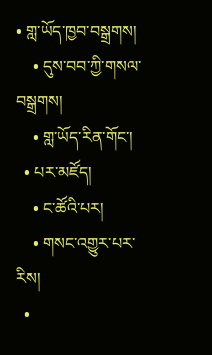• གླ་ཡོད་ཁྱབ་བསྒྲགས།
    • དུས་བབ་ཀྱི་གསལ་བསྒྲགས།
    • གླ་ཡོད་རིན་གོང་།
  • པར་མཛོད།
    • ང་ཚོའི་པར།
    • གསང་འགྱུར་པར་རིས།
  •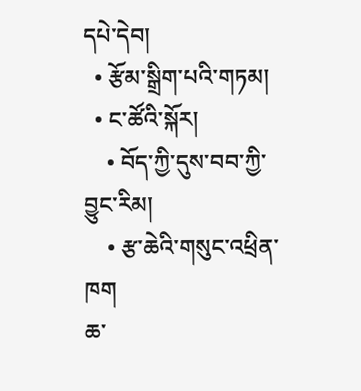དཔེ་དེབ།
  • རྩོམ་སྒྲིག་པའི་གཏམ།
  • ང་ཚོའི་སྐོར།
    • བོད་ཀྱི་དུས་བབ་ཀྱི་བྱུང་རིམ།
    • རྩ་ཆེའི་གསུང་འཕྲིན་ཁག
ཆ་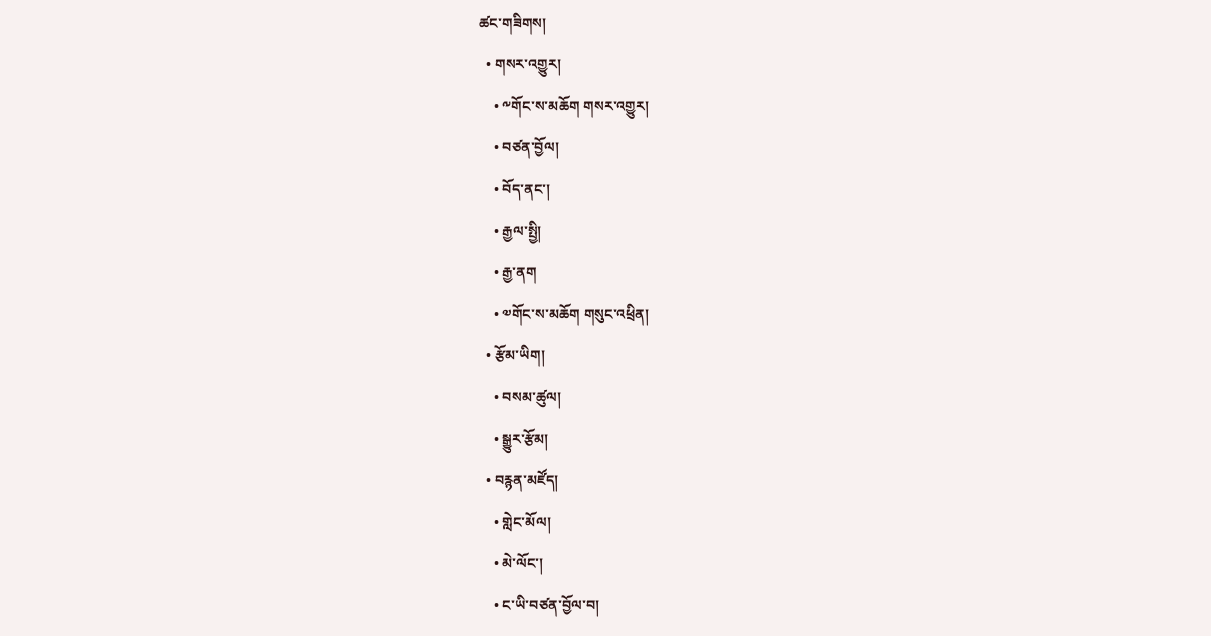ཚང་གཟིགས།
  • གསར་འགྱུར།
    • ༸གོང་ས་མཆོག གསར་འགྱུར།
    • བཙན་བྱོལ།
    • བོད་ནང་།
    • རྒྱལ་སྤྱི།
    • རྒྱ་ནག
    • ༧གོང་ས་མཆོག གསུང་འཕྲིན།
  • རྩོམ་ཡིག།
    • བསམ་ཚུལ།
    • སྒྱུར་རྩོམ།
  • བརྙན་མཛོད།
    • གླེང་མོལ།
    • མེ་ལོང་།
    • ང་ཡི་བཙན་བྱོལ་བ།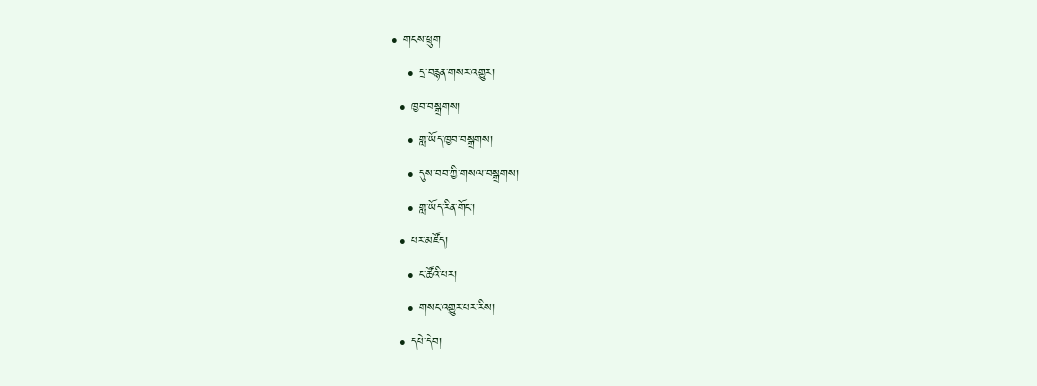• གངས་ཕྲུག
    • དྲ་བརྙན་གསར་འགྱུར།
  • ཁྱབ་བསྒྲགས།
    • གླ་ཡོད་ཁྱབ་བསྒྲགས།
    • དུས་བབ་ཀྱི་གསལ་བསྒྲགས།
    • གླ་ཡོད་རིན་གོང་།
  • པར་མཛོད།
    • ང་ཚོའི་པར།
    • གསང་འགྱུར་པར་རིས།
  • དཔེ་དེབ།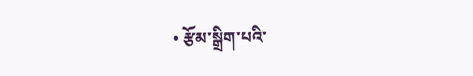• རྩོམ་སྒྲིག་པའི་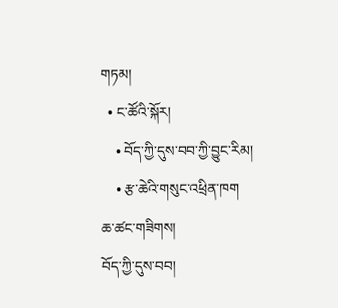གཏམ།
  • ང་ཚོའི་སྐོར།
    • བོད་ཀྱི་དུས་བབ་ཀྱི་བྱུང་རིམ།
    • རྩ་ཆེའི་གསུང་འཕྲིན་ཁག
ཆ་ཚང་གཟིགས།
བོད་ཀྱི་དུས་བབ།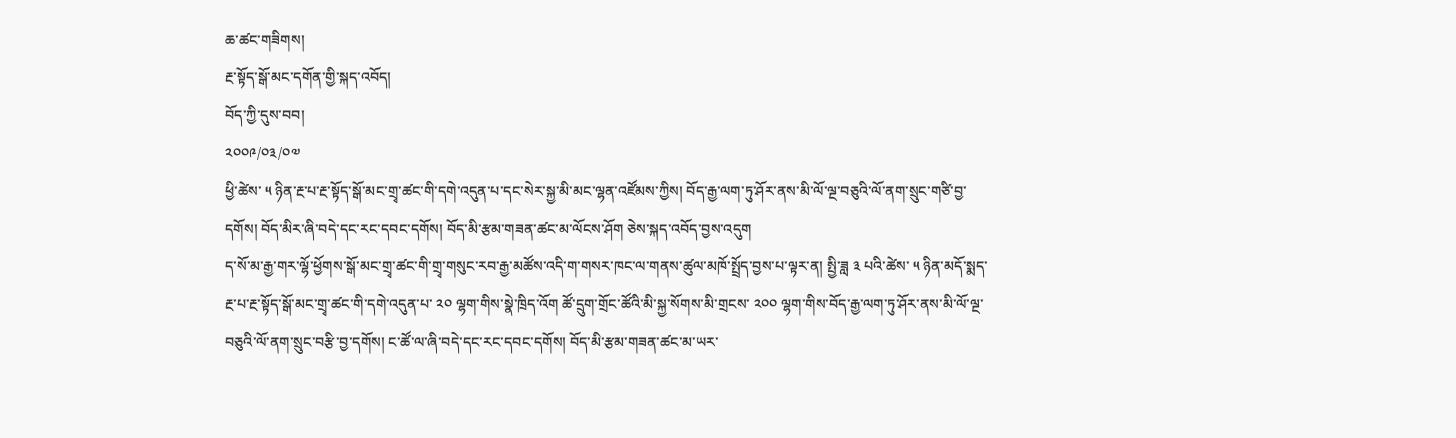ཆ་ཚང་གཟིགས།
རྔ་སྟོད་སྒོ་མང་དགོན་གྱི་སྐད་འབོད།
བོད་ཀྱི་དུས་བབ།
༢༠༠༩/༠༣/༠༧
ཕྱི་ཚེས་ ༥ ཉིན་རྔ་པ་རྔ་སྟོད་སྒོ་མང་གྲྭ་ཚང་གི་དགེ་འདུན་པ་དང་སེར་སྐྱ་མི་མང་ལྷན་འཛོམས་ཀྱིས། བོད་རྒྱ་ལག་ཏུ་ཤོར་ནས་མི་ལོ་ལྔ་བཅུའི་ལོ་ནག་སྲུང་གཙི་བྱ་དགོས། བོད་མིར་ཞི་བདེ་དང་རང་དབང་དགོས། བོད་མི་རྩམ་གཟན་ཚང་མ་ལོངས་ཤོག ཅེས་སྐད་འབོད་བྱས་འདུག
ད་སོ་མ་རྒྱ་གར་ལྷོ་ཕྱོགས་སྒོ་མང་གྲྭ་ཚང་གི་གྲྭ་གསུང་རབ་རྒྱ་མཚོས་འདི་ག་གསར་ཁང་ལ་གནས་ཚུལ་མཁོ་སྤྲོད་བྱས་པ་ལྟར་ན། སྤྱི་ཟླ ༣ པའི་ཚེས་ ༥ ཉིན་མདོ་སྨད་རྔ་པ་རྔ་སྟོད་སྒོ་མང་གྲྭ་ཚང་གི་དགེ་འདུན་པ་ ༢༠ ལྷག་གིས་སྣེ་ཁྲིད་འོག ཚོ་དྲུག་གྲོང་ཚོའི་མི་སྐྱ་སོགས་མི་གྲངས་ ༢༠༠ ལྷག་གིས་བོད་རྒྱ་ལག་ཏུ་ཤོར་ནས་མི་ལོ་ལྔ་བཅུའི་ལོ་ནག་སྲུང་བརྩི་བྱ་དགོས། ང་ཚོ་ལ་ཞི་བདེ་དང་རང་དབང་དགོས། བོད་མི་རྩམ་གཟན་ཚང་མ་ཡར་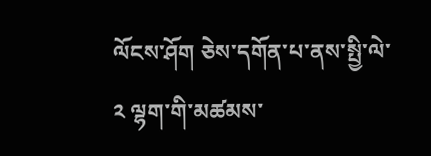ལོངས་ཤོག ཅེས་དགོན་པ་ནས་སྤྱི་ལེ་ ༢ ལྷག་གི་མཚམས་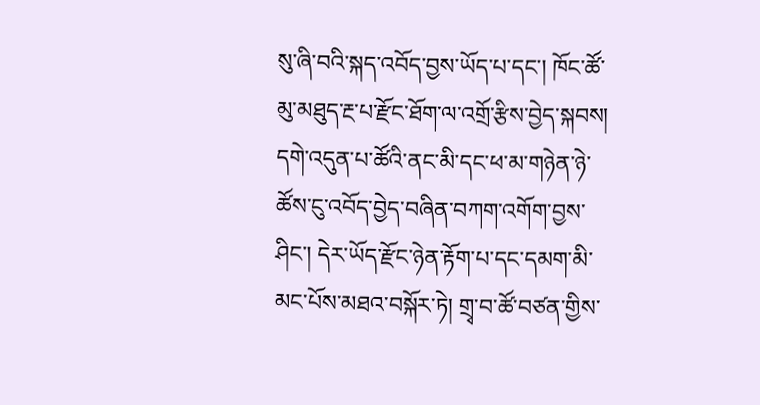སུ་ཞི་བའི་སྐད་འབོད་བྱས་ཡོད་པ་དང་། ཁོང་ཚོ་མུ་མཐུད་རྔ་པ་རྫོང་ཐོག་ལ་འགྲོ་རྩིས་བྱེད་སྐབས། དགེ་འདུན་པ་ཚོའི་ནང་མི་དང་ཕ་མ་གཉེན་ཉེ་ཚོས་ངུ་འབོད་བྱེད་བཞིན་བཀག་འགོག་བྱས་ཤིང་། དེར་ཡོད་རྫོང་ཉེན་རྟོག་པ་དང་དམག་མི་མང་པོས་མཐའ་བསྐོར་ཏེ། གྲྭ་བ་ཚོ་བཙན་གྱིས་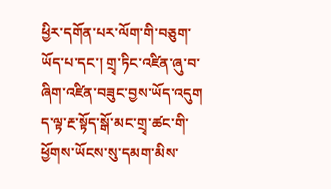ཕྱིར་དགོན་པར་ལོག་གི་བཅུག་ཡོད་པ་དང་། གྲྭ་ཏིང་འཛིན་ཞུ་བ་ཞིག་འཛིན་བཟུང་བྱས་ཡོད་འདུག ད་ལྟ་རྔ་སྟོད་སྒོ་མང་གྲྭ་ཚང་གི་ཕྱོགས་ཡོངས་སུ་དམག་མིས་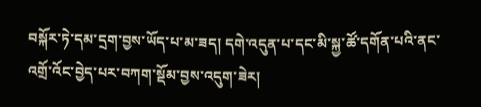བསྐོར་ཏེ་དམ་དྲག་བྱས་ཡོད་པ་མ་ཟད། དགེ་འདུན་པ་དང་མི་སྐྱ་ཚོ་དགོན་པའི་ནང་འགྲོ་འོང་བྱེད་པར་བཀག་སྡོམ་བྱས་འདུག་ཟེར།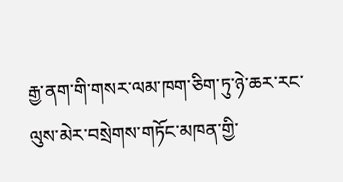རྒྱ་ནག་གི་གསར་ལམ་ཁག་ཅིག་ཏུ་ཉེ་ཆར་རང་ལུས་མེར་བསྲེགས་གཏོང་མཁན་གྱི་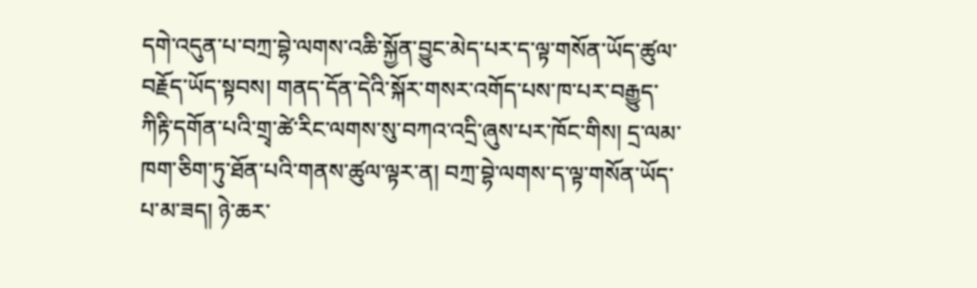དགེ་འདུན་པ་བཀྲ་བྷེ་ལགས་འཆི་སྐྱོན་བྱུང་མེད་པར་ད་ལྟ་གསོན་ཡོད་ཚུལ་བརྗོད་ཡོད་སྟབས། གནད་དོན་དེའི་སྐོར་གསར་འགོད་པས་ཁ་པར་བརྒྱུད་ཀིརྟི་དགོན་པའི་གྲྭ་ཚེ་རིང་ལགས་སུ་བཀའ་འདྲི་ཞུས་པར་ཁོང་གིས། དྲ་ལམ་ཁག་ཅིག་ཏུ་ཐོན་པའི་གནས་ཚུལ་ལྟར་ན། བཀྲ་བྷེ་ལགས་ད་ལྟ་གསོན་ཡོད་པ་མ་ཟད། ཉེ་ཆར་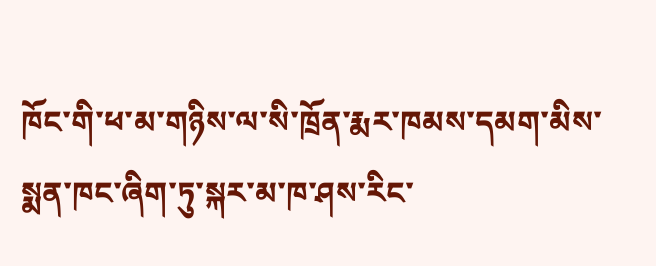ཁོང་གི་ཕ་མ་གཉིས་ལ་སི་ཁྲོན་རྨར་ཁམས་དམག་མིས་སྨན་ཁང་ཞིག་ཏུ་སྐར་མ་ཁ་ཤས་རིང་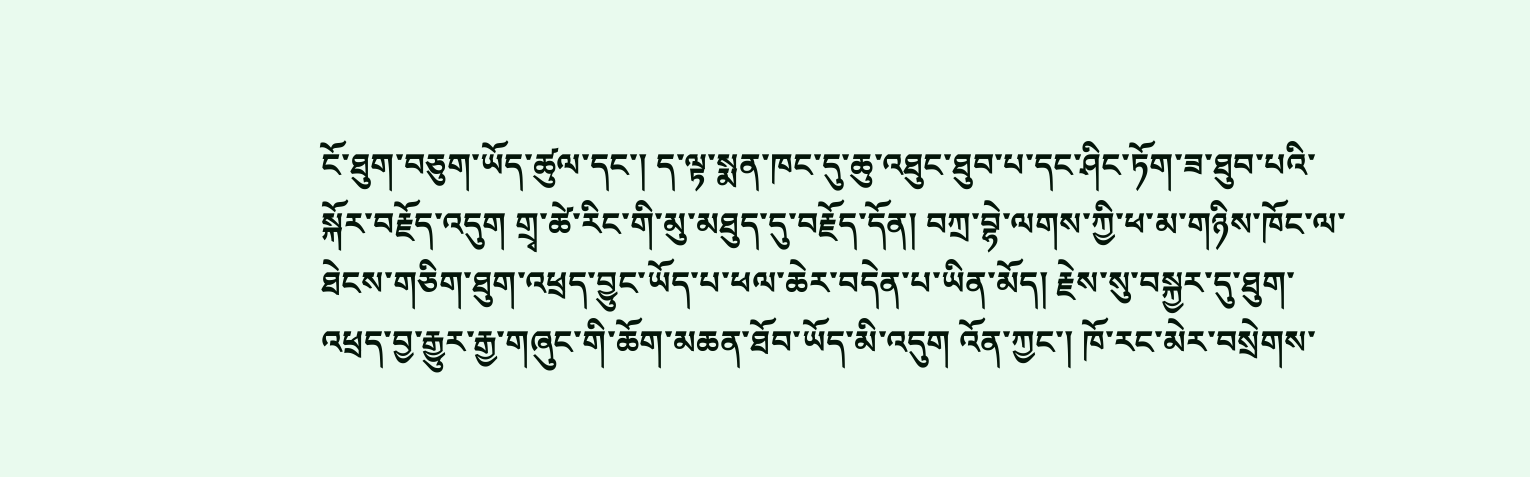ངོ་ཐུག་བཅུག་ཡོད་ཚུལ་དང་། ད་ལྟ་སྨན་ཁང་དུ་ཆུ་འཐུང་ཐུབ་པ་དང་ཤིང་ཏོག་ཟ་ཐུབ་པའི་སྐོར་བརྗོད་འདུག གྲྭ་ཚེ་རིང་གི་མུ་མཐུད་དུ་བརྗོད་དོན། བཀྲ་བྷེ་ལགས་ཀྱི་ཕ་མ་གཉིས་ཁོང་ལ་ཐེངས་གཅིག་ཐུག་འཕྲད་བྱུང་ཡོད་པ་ཕལ་ཆེར་བདེན་པ་ཡིན་མོད། རྗེས་སུ་བསྐྱར་དུ་ཐུག་འཕྲད་བྱ་རྒྱུར་རྒྱ་གཞུང་གི་ཆོག་མཆན་ཐོབ་ཡོད་མི་འདུག འོན་ཀྱང་། ཁོ་རང་མེར་བསྲེགས་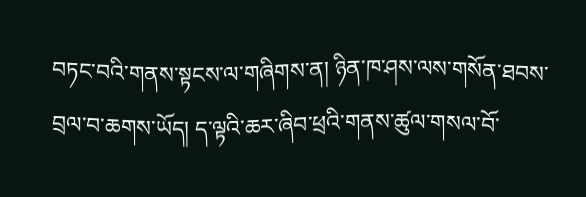བཏང་བའི་གནས་སྟངས་ལ་གཞིགས་ན། ཉིན་ཁ་ཤས་ལས་གསོན་ཐབས་བྲལ་བ་ཆགས་ཡོད། ད་ལྟའི་ཆར་ཞིབ་ཕྲའི་གནས་ཚུལ་གསལ་བོ་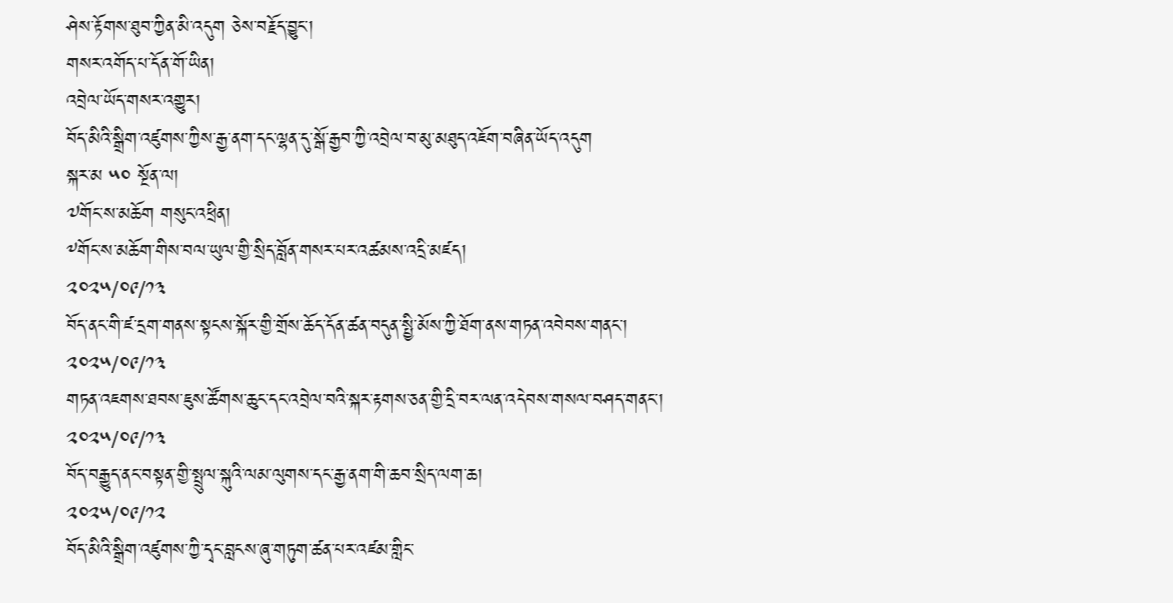ཤེས་རྟོགས་ཐུབ་ཀྱིན་མི་འདུག ཅེས་བརྗོད་བྱུང་།
གསར་འགོད་པ་དོན་གོ་ཡིན།
འབྲེལ་ཡོད་གསར་འགྱུར།
བོད་མིའི་སྒྲིག་འཛུགས་ཀྱིས་རྒྱ་ནག་དང་ལྷན་དུ་སྒོ་རྒྱབ་ཀྱི་འབྲེལ་བ་མུ་མཐུད་འཇོག་བཞིན་ཡོད་འདུག
སྐར་མ ༥༠ སྔོན་ལ།
༧གོང་ས་མཆོག གསུང་འཕྲིན།
༸གོང་ས་མཆོག་གིས་བལ་ཡུལ་གྱི་སྲིད་བློན་གསར་པར་འཚམས་འདྲི་མཛད།
༢༠༢༥/༠༩/༡༣
བོད་ནང་གི་ཛ་དྲག་གནས་སྟངས་སྐོར་གྱི་གྲོས་ཆོད་དོན་ཚན་བདུན་སྤྱི་མོས་ཀྱི་ཐོག་ནས་གཏན་འབེབས་གནང་།
༢༠༢༥/༠༩/༡༣
གཏན་འཇགས་ཐབས་ཇུས་ཚོགས་ཆུང་དང་འབྲེལ་བའི་སྐར་རྟགས་ཅན་གྱི་དྲི་བར་ལན་འདེབས་གསལ་བཤད་གནང་།
༢༠༢༥/༠༩/༡༣
བོད་བརྒྱུད་ནང་བསྟན་གྱི་སྤྲུལ་སྐུའི་ལམ་ལུགས་དང་རྒྱ་ནག་གི་ཆབ་སྲིད་ལག་ཆ།
༢༠༢༥/༠༩/༡༢
བོད་མིའི་སྒྲིག་འཛུགས་ཀྱི་དྭང་བླངས་ཞུ་གཏུག་ཚན་པར་འཛམ་གླིང་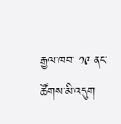རྒྱལ་ཁབ་ ༡༩ ནང་ཚོགས་མི་འདུག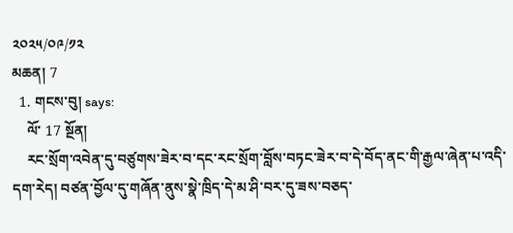༢༠༢༥/༠༩/༡༢
མཆན། 7
  1. གངས་བུ། says:
    ལོ་ 17 སྔོན།
    རང་སྲོག་འབེན་དུ་བཙུགས་ཟེར་བ་དང་རང་སྲོག་བློས་བཏང་ཟེར་བ་དེ་བོད་ནང་གི་རྒྱལ་ཞེན་པ་འདི་དག་རེད། བཙན་བྱོལ་དུ་གཞོན་ནུས་སྣེ་ཁྲིད་དེ་མ་ཤི་བར་དུ་ཟས་བཅད་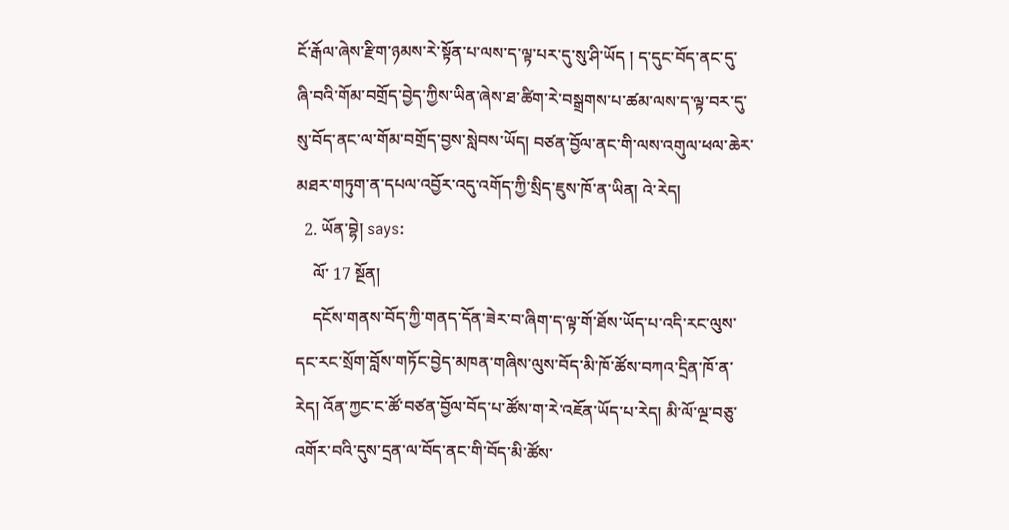ངོ་རྒོལ་ཞེས་རྫིག་ཉམས་རེ་སྟོན་པ་ལས་ད་ལྟ་པར་དུ་སུ་ཤི་ཡོད ། ད་དུང་བོད་ནང་དུ་ཞི་བའི་གོམ་བགྲོད་བྱེད་ཀྱིས་ཡིན་ཞེས་ཐ་ཚིག་རེ་བསྒྲགས་པ་ཚམ་ལས་ད་ལྟ་བར་དུ་སུ་བོད་ནང་ལ་གོམ་བགྲོད་བྱས་སླེབས་ཡོད། བཙན་བྱོལ་ནང་གི་ལས་འགུལ་ཕལ་ཆེར་མཐར་གཏུག་ན་དཔལ་འབྱོར་འདུ་འགོད་ཀྱི་སྲིད་ཇུས་ཁོ་ན་ཡིན། འེ་རེད།
  2. ཡོན་བྷེ། says:
    ལོ་ 17 སྔོན།
    དངོས་གནས་བོད་ཀྱི་གནད་དོན་ཟེར་བ་ཞིག་ད་ལྟ་གོ་ཐོས་ཡོད་པ་འདི་རང་ལུས་དང་རང་སྲོག་བློས་གཏོང་བྱེད་མཁན་གཞིས་ལུས་བོད་མི་ཁོ་ཚོས་བཀའ་དྲིན་ཁོ་ན་རེད། འོན་ཀྱང་ང་ཚོ་བཙན་བྱོལ་བོད་པ་ཚོས་ག་རེ་འཇོན་ཡོད་པ་རེད། མི་ལོ་ལྔ་བཅུ་འགོར་བའི་དུས་དྲན་ལ་བོད་ནང་གི་བོད་མི་ཚོས་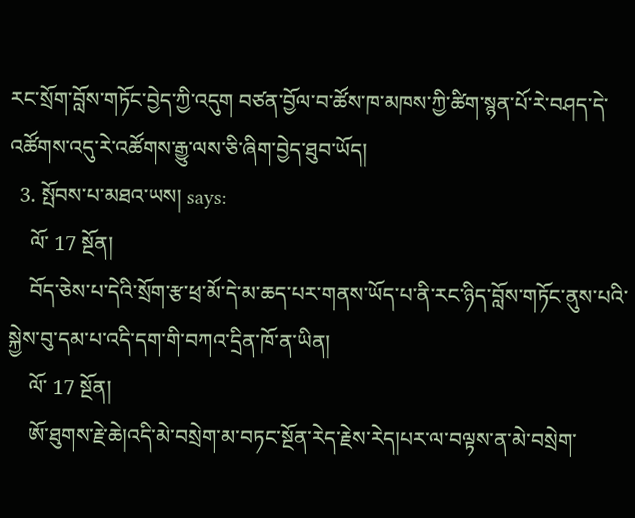རང་སྲོག་བློས་གཏོང་བྱེད་ཀྱི་འདུག བཙན་བྱོལ་བ་ཚོས་ཁ་མཁས་ཀྱི་ཚིག་སྙན་པོ་རེ་བཤད་དེ་འཚོགས་འདུ་རེ་འཚོགས་རྒྱུ་ལས་ཅི་ཞིག་བྱེད་ཐུབ་ཡོད།
  3. སྤོབས་པ་མཐའ་ཡས། says:
    ལོ་ 17 སྔོན།
    བོད་ཅེས་པ་དེའི་སྲོག་རྩ་ཕྲ་མོ་དེ་མ་ཆད་པར་གནས་ཡོད་པ་ནི་རང་ཉིད་བློས་གཏོང་ནུས་པའི་སྐྱེས་བུ་དམ་པ་འདི་དག་གི་བཀའ་དྲིན་ཁོ་ན་ཡིན།
    ལོ་ 17 སྔོན།
    ཨོ་ཐུགས་རྗེ་ཆེ།འདི་མེ་བསྲེག་མ་བཏང་སྔོན་རེད་རྗེས་རེད།པར་ལ་བལྟས་ན་མེ་བསྲེག་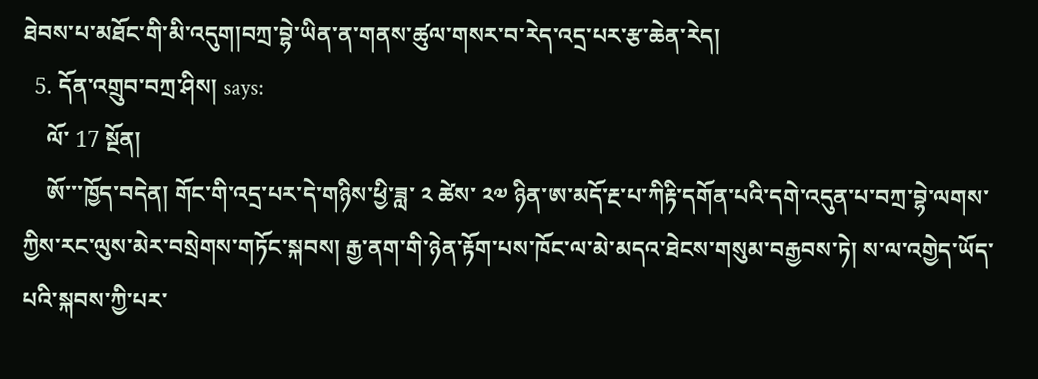ཐེབས་པ་མཐོང་གི་མི་འདུག།བཀྲ་བྷེ་ཡིན་ན་གནས་ཚུལ་གསར་བ་རེད་འདྲ་པར་རྩ་ཆེན་རེད།
  5. དོན་འགྲུབ་བཀྲ་ཤིས། says:
    ལོ་ 17 སྔོན།
    ཨོ་་་ཁྱོད་བདེན། གོང་གི་འདྲ་པར་དེ་གཉིས་ཕྱི་ཟླ་ ༢ ཚེས་ ༢༧ ཉིན་ཨ་མདོ་རྔ་པ་ཀིརྟི་དགོན་པའི་དགེ་འདུན་པ་བཀྲ་བྷེ་ལགས་ཀྱིས་རང་ལུས་མེར་བསྲེགས་གཏོང་སྐབས། རྒྱ་ནག་གི་ཉེན་རྟོག་པས་ཁོང་ལ་མེ་མདའ་ཐེངས་གསུམ་བརྒྱབས་ཏེ། ས་ལ་འགྱེད་ཡོད་པའི་སྐབས་ཀྱི་པར་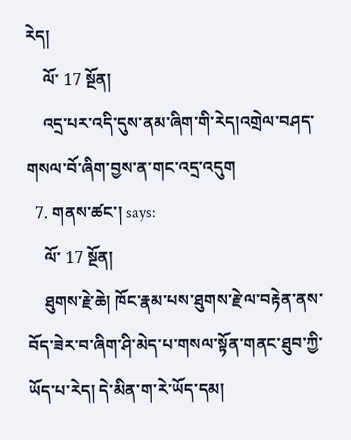རེད།
    ལོ་ 17 སྔོན།
    འདྲ་པར་འདི་དུས་ནམ་ཞིག་གི་རེད།འགྲེལ་བཤད་གསལ་བོ་ཞིག་བྱས་ན་གང་འདྲ་འདུག
  7. གནས་ཚང་། says:
    ལོ་ 17 སྔོན།
    ཐུགས་རྗེ་ཆེ། ཁོང་རྣམ་པས་ཐུགས་རྗེ་ལ་བརྟེན་ནས་བོད་ཟེར་བ་ཞིག་ཤི་མེད་པ་གསལ་སྟོན་གནང་ཐུབ་ཀྱི་ཡོད་པ་རེད། དེ་མིན་ག་རེ་ཡོད་དམ།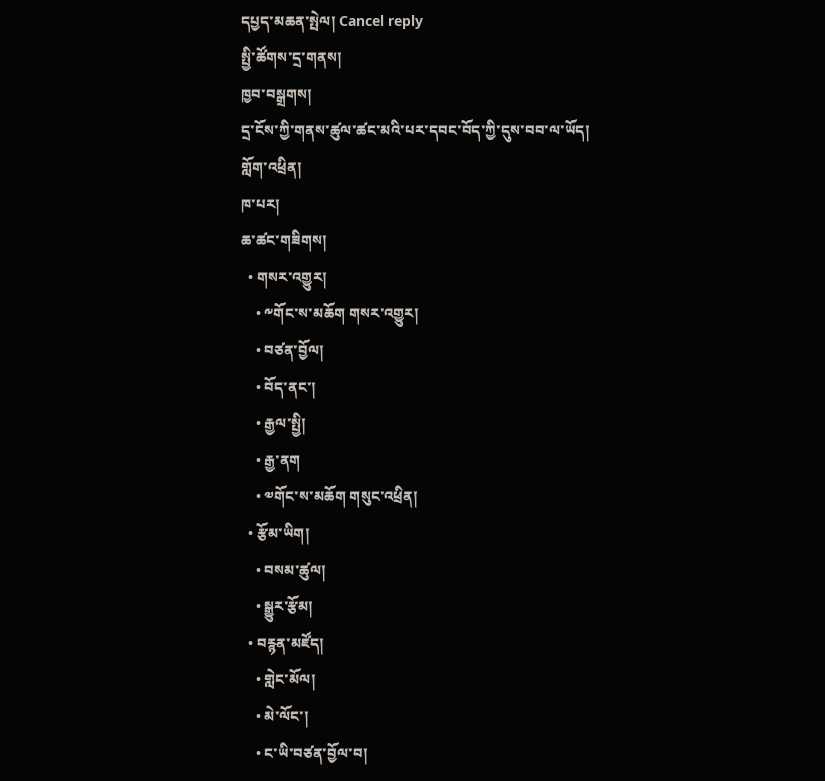དཔྱད་མཆན་སྤེལ། Cancel reply
སྤྱི་ཚོགས་དྲ་གནས།
ཁྱབ་བསྒྲགས།
དྲ་ངོས་ཀྱི་གནས་ཚུལ་ཚང་མའི་པར་དབང་བོད་ཀྱི་དུས་བབ་ལ་ཡོད།
གློག་འཕྲིན།
ཁ་པར།
ཆ་ཚང་གཟིགས།
  • གསར་འགྱུར།
    • ༸གོང་ས་མཆོག གསར་འགྱུར།
    • བཙན་བྱོལ།
    • བོད་ནང་།
    • རྒྱལ་སྤྱི།
    • རྒྱ་ནག
    • ༧གོང་ས་མཆོག གསུང་འཕྲིན།
  • རྩོམ་ཡིག།
    • བསམ་ཚུལ།
    • སྒྱུར་རྩོམ།
  • བརྙན་མཛོད།
    • གླེང་མོལ།
    • མེ་ལོང་།
    • ང་ཡི་བཙན་བྱོལ་བ།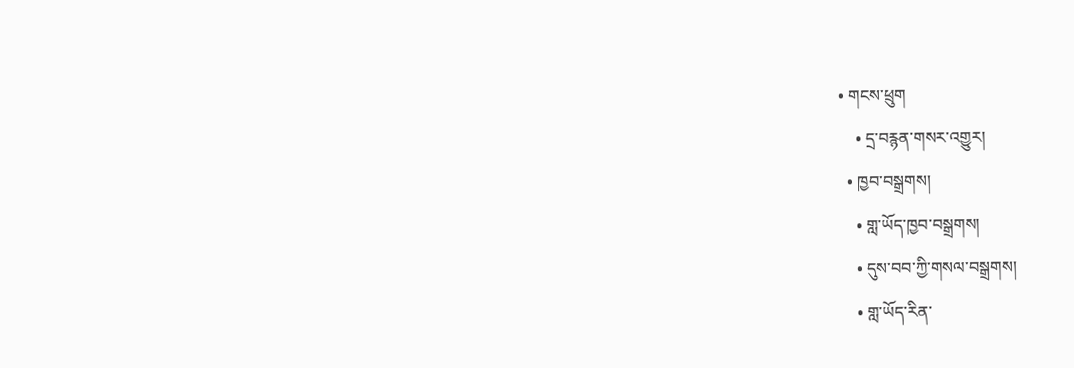• གངས་ཕྲུག
    • དྲ་བརྙན་གསར་འགྱུར།
  • ཁྱབ་བསྒྲགས།
    • གླ་ཡོད་ཁྱབ་བསྒྲགས།
    • དུས་བབ་ཀྱི་གསལ་བསྒྲགས།
    • གླ་ཡོད་རིན་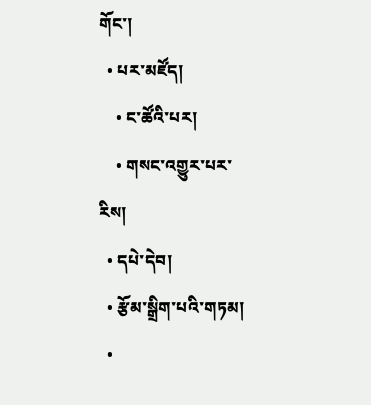གོང་།
  • པར་མཛོད།
    • ང་ཚོའི་པར།
    • གསང་འགྱུར་པར་རིས།
  • དཔེ་དེབ།
  • རྩོམ་སྒྲིག་པའི་གཏམ།
  •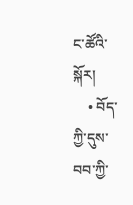ང་ཚོའི་སྐོར།
    • བོད་ཀྱི་དུས་བབ་ཀྱི་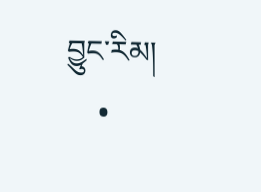བྱུང་རིམ།
    •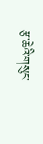རྩ་ཆེའི་གསུང་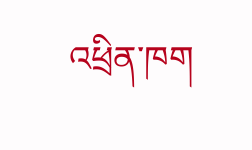འཕྲིན་ཁག